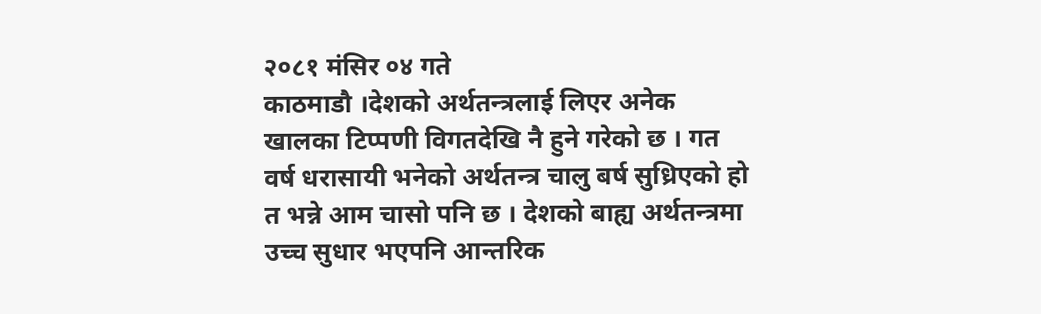२०८१ मंसिर ०४ गते
काठमाडौ ।देशको अर्थतन्त्रलाई लिएर अनेक खालका टिप्पणी विगतदेखि नै हुने गरेको छ । गत वर्ष धरासायी भनेको अर्थतन्त्र चालु बर्ष सुध्रिएको हो त भन्ने आम चासो पनि छ । देशको बाह्य अर्थतन्त्रमा उच्च सुधार भएपनि आन्तरिक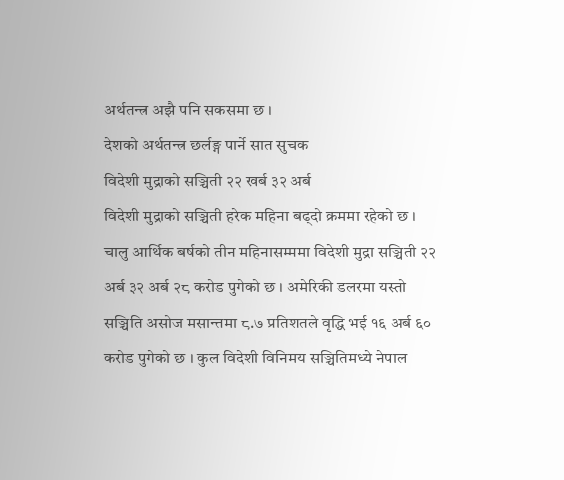अर्थतन्त्र अझै पनि सकसमा छ ।
देशको अर्थतन्त्र छर्लङ्ग पार्ने सात सुचक
विदेशी मुद्राको सञ्चिती २२ खर्ब ३२ अर्ब
विदेशी मुद्राको सञ्चिती हरेक महिना बढ्दो क्रममा रहेको छ । चालु आर्थिक बर्षको तीन महिनासम्ममा विदेशी मुद्रा सञ्चिती २२ अर्ब ३२ अर्ब २८ करोड पुगेको छ । अमेरिकी डलरमा यस्तो सञ्चिति असोज मसान्तमा ८.७ प्रतिशतले वृद्धि भई १६ अर्ब ६० करोड पुगेको छ । कुल विदेशी विनिमय सञ्चितिमध्ये नेपाल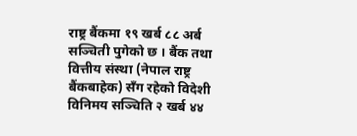राष्ट्र बैंकमा १९ खर्ब ८८ अर्ब सञ्चिती पुगेको छ । बैंक तथा वित्तीय संस्था (नेपाल राष्ट्र बैंकबाहेक) सँग रहेको विदेशी विनिमय सञ्चिति २ खर्ब ४४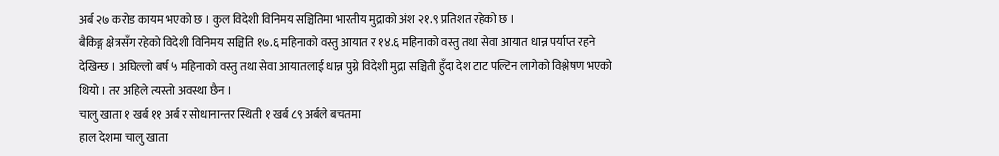अर्ब २७ करोड कायम भएको छ । कुल विदेशी विनिमय सञ्चितिमा भारतीय मुद्राको अंश २१.९ प्रतिशत रहेको छ ।
बैकिङ्ग क्षेत्रसँग रहेको विदेशी विनिमय सञ्चिति १७.६ महिनाको वस्तु आयात र १४.६ महिनाको वस्तु तथा सेवा आयात धान्न पर्याप्त रहने देखिन्छ । अघिल्लो बर्ष ५ महिनाको वस्तु तथा सेवा आयातलाई धान्न पुग्ने विदेशी मुद्रा सञ्चिती हुँदा देश टाट पल्टिन लागेको विश्लेषण भएको थियो । तर अहिले त्यस्तो अवस्था छैन ।
चालु खाता १ खर्ब ११ अर्ब र सोधानान्तर स्थिती १ खर्ब ८९ अर्बले बचतमा
हाल देशमा चालु खाता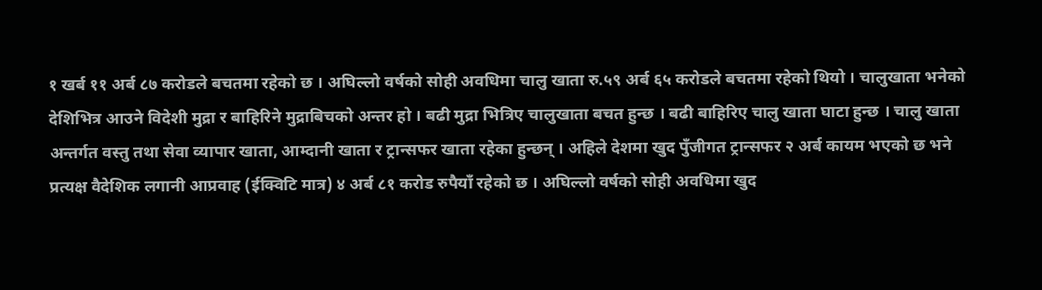१ खर्ब ११ अर्ब ८७ करोडले बचतमा रहेको छ । अघिल्लो वर्षको सोही अवधिमा चालु खाता रु.५९ अर्ब ६५ करोडले बचतमा रहेको थियो । चालुखाता भनेको देशिभित्र आउने विदेशी मुद्रा र बाहिरिने मुद्राबिचको अन्तर हो । बढी मुद्रा भित्रिए चालुखाता बचत हुन्छ । बढी बाहिरिए चालु खाता घाटा हुन्छ । चालु खाता अन्तर्गत वस्तु तथा सेवा व्यापार खाता, आम्दानी खाता र ट्रान्सफर खाता रहेका हुन्छन् । अहिले देशमा खुद पुँजीगत ट्रान्सफर २ अर्ब कायम भएको छ भने प्रत्यक्ष वैदेशिक लगानी आप्रवाह (ईक्विटि मात्र) ४ अर्ब ८१ करोड रुपैयाँ रहेको छ । अघिल्लो वर्षको सोही अवधिमा खुद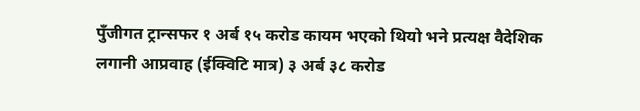पुँजीगत ट्रान्सफर १ अर्ब १५ करोड कायम भएको थियो भने प्रत्यक्ष वैदेशिक लगानी आप्रवाह (ईक्विटि मात्र) ३ अर्ब ३८ करोड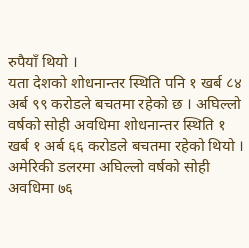रुपैयाँ थियो ।
यता देशको शोधनान्तर स्थिति पनि १ खर्ब ८४ अर्ब ९९ करोडले बचतमा रहेको छ । अघिल्लो वर्षको सोही अवधिमा शोधनान्तर स्थिति १ खर्ब १ अर्ब ६६ करोडले बचतमा रहेको थियो । अमेरिकी डलरमा अघिल्लो वर्षको सोही अवधिमा ७६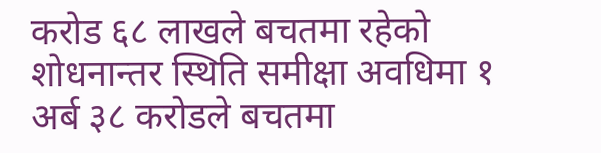करोड ६८ लाखले बचतमा रहेको शोधनान्तर स्थिति समीक्षा अवधिमा १ अर्ब ३८ करोडले बचतमा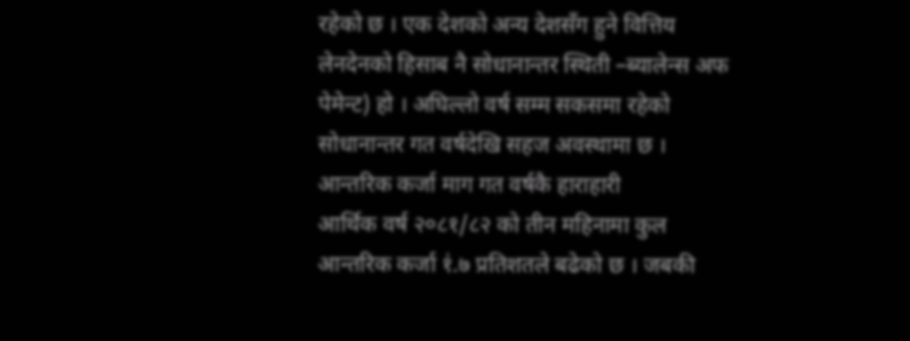रहेको छ । एक देशको अन्य देशसँग हुने वित्तिय लेनदेनको हिसाब नै सोधानान्तर स्थिती –ब्यालेन्स अफ पेमेन्ट) हो । अघिल्लो वर्ष सम्म सकसमा रहेको सोधानान्तर गत वर्षदेखि सहज अवस्थामा छ ।
आन्तरिक कर्जा माग गत वर्षकै हाराहारी
आर्थिक वर्ष २०८१/८२ को तीन महिनामा कुल आन्तरिक कर्जा १ं.७ प्रतिशतले बढेको छ । जबकी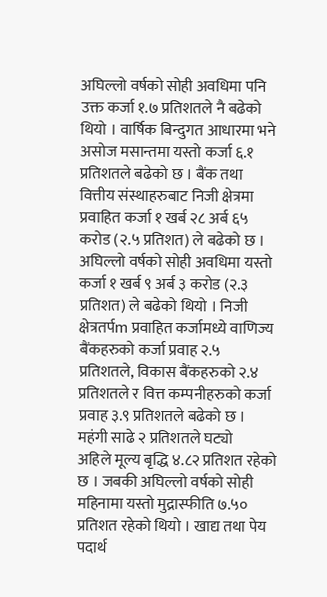अघिल्लो वर्षको सोही अवधिमा पनि उक्त कर्जा १.७ प्रतिशतले नै बढेको थियो । वार्षिक बिन्दुगत आधारमा भने असोज मसान्तमा यस्तो कर्जा ६.१ प्रतिशतले बढेको छ । बैंक तथा वित्तीय संस्थाहरुबाट निजी क्षेत्रमा प्रवाहित कर्जा १ खर्ब २८ अर्ब ६५ करोड (२.५ प्रतिशत) ले बढेको छ । अघिल्लो वर्षको सोही अवधिमा यस्तो कर्जा १ खर्ब ९ अर्ब ३ करोड (२.३ प्रतिशत) ले बढेको थियो । निजी क्षेत्रतर्पm प्रवाहित कर्जामध्ये वाणिज्य बैंकहरुको कर्जा प्रवाह २.५ प्रतिशतले, विकास बैंकहरुको २.४ प्रतिशतले र वित्त कम्पनीहरुको कर्जा प्रवाह ३.९ प्रतिशतले बढेको छ ।
महंगी साढे २ प्रतिशतले घट्यो
अहिले मूल्य बृद्धि ४.८२ प्रतिशत रहेको छ । जबकी अघिल्लो वर्षको सोही महिनामा यस्तो मुद्रास्फीति ७.५० प्रतिशत रहेको थियो । खाद्य तथा पेय पदार्थ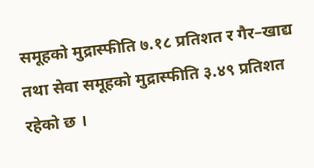समूहको मुद्रास्फीति ७.१८ प्रतिशत र गैर–खाद्य तथा सेवा समूहको मुद्रास्फीति ३.४९ प्रतिशत रहेको छ ।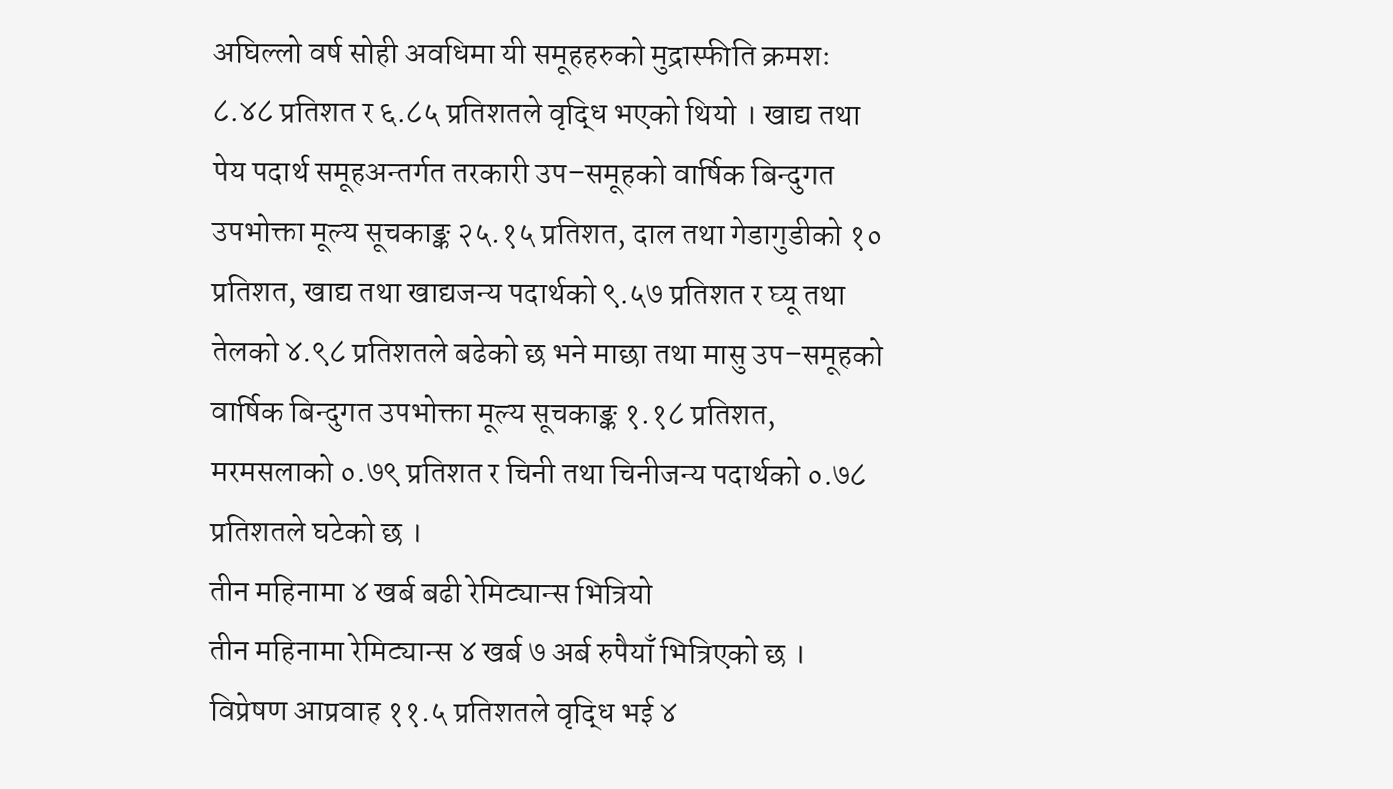अघिल्लो वर्ष सोही अवधिमा यी समूहहरुको मुद्रास्फीति क्रमशः ८.४८ प्रतिशत र ६.८५ प्रतिशतले वृद्धि भएको थियो । खाद्य तथा पेय पदार्थ समूहअन्तर्गत तरकारी उप–समूहको वार्षिक बिन्दुगत उपभोक्ता मूल्य सूचकाङ्क २५.१५ प्रतिशत, दाल तथा गेडागुडीको १० प्रतिशत, खाद्य तथा खाद्यजन्य पदार्थको ९.५७ प्रतिशत र घ्यू तथा तेलको ४.९८ प्रतिशतले बढेको छ भने माछा तथा मासु उप–समूहको वार्षिक बिन्दुगत उपभोक्ता मूल्य सूचकाङ्क १.१८ प्रतिशत, मरमसलाको ०.७९ प्रतिशत र चिनी तथा चिनीजन्य पदार्थको ०.७८ प्रतिशतले घटेको छ ।
तीन महिनामा ४ खर्ब बढी रेमिट्यान्स भित्रियो
तीन महिनामा रेमिट्यान्स ४ खर्ब ७ अर्ब रुपैयाँ भित्रिएको छ । विप्रेषण आप्रवाह ११.५ प्रतिशतले वृद्धि भई ४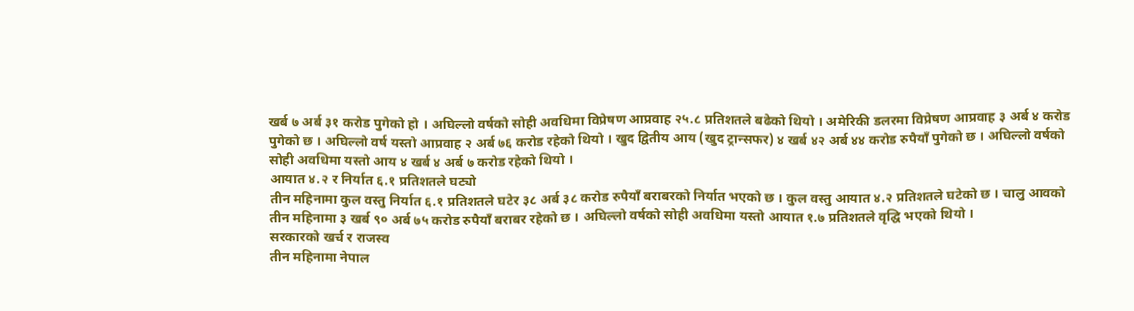खर्ब ७ अर्ब ३१ करोड पुगेको हो । अघिल्लो वर्षको सोही अवधिमा विप्रेषण आप्रवाह २५.८ प्रतिशतले बढेको थियो । अमेरिकी डलरमा विप्रेषण आप्रवाह ३ अर्ब ४ करोड पुगेको छ । अघिल्लो वर्ष यस्तो आप्रवाह २ अर्ब ७६ करोड रहेको थियो । खुद द्वितीय आय (खुद ट्रान्सफर) ४ खर्ब ४२ अर्ब ४४ करोड रुपैयाँ पुगेको छ । अघिल्लो वर्षको सोही अवधिमा यस्तो आय ४ खर्ब ४ अर्ब ७ करोड रहेको थियो ।
आयात ४.२ र निर्यात ६.१ प्रतिशतले घट्यो
तीन महिनामा कुल वस्तु निर्यात ६.१ प्रतिशतले घटेर ३८ अर्ब ३८ करोड रुपैयाँ बराबरको निर्यात भएको छ । कुल वस्तु आयात ४.२ प्रतिशतले घटेको छ । चालु आवको तीन महिनामा ३ खर्ब ९० अर्ब ७५ करोड रुपैयाँ बराबर रहेको छ । अघिल्लो वर्षको सोही अवधिमा यस्तो आयात १.७ प्रतिशतले वृद्घि भएको थियो ।
सरकारको खर्च र राजस्व
तीन महिनामा नेपाल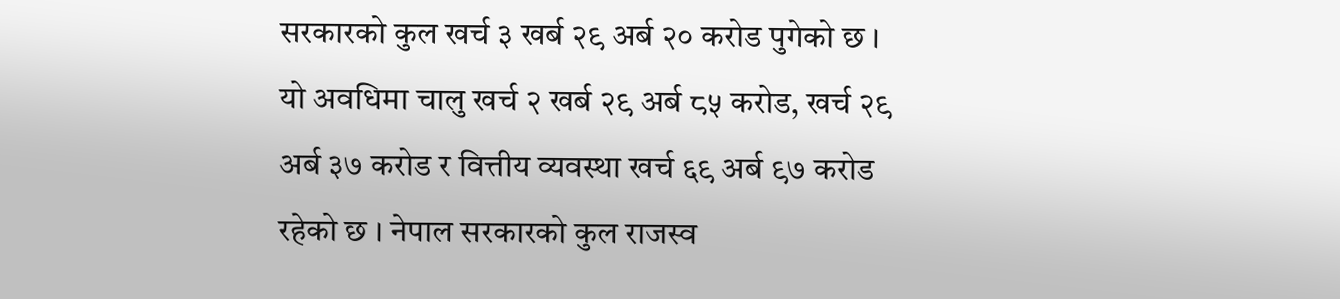सरकारको कुल खर्च ३ खर्ब २९ अर्ब २० करोड पुगेको छ । यो अवधिमा चालु खर्च २ खर्ब २९ अर्ब ८५ करोड, खर्च २९ अर्ब ३७ करोड र वित्तीय व्यवस्था खर्च ६९ अर्ब ९७ करोड रहेको छ । नेपाल सरकारको कुल राजस्व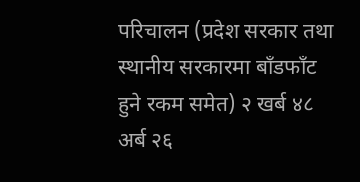परिचालन (प्रदेश सरकार तथा स्थानीय सरकारमा बाँडफाँट हुने रकम समेत) २ खर्ब ४८ अर्ब २६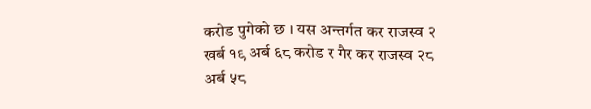करोड पुगेको छ । यस अन्तर्गत कर राजस्व २ खर्ब १९ अर्ब ६८ करोड र गैर कर राजस्व २८ अर्ब ५८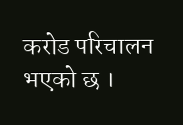करोड परिचालन भएको छ ।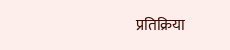प्रतिक्रिया